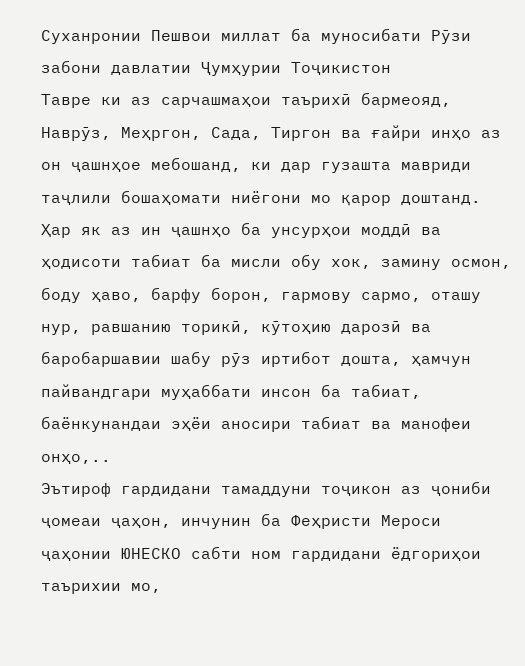Суханронии Пешвои миллат ба муносибати Рӯзи забони давлатии Ҷумҳурии Тоҷикистон
Тавре ки аз сарчашмаҳои таърихӣ бармеояд, Наврӯз, Меҳргон, Сада, Тиргон ва ғайри инҳо аз он ҷашнҳое мебошанд, ки дар гузашта мавриди таҷлили бошаҳомати ниёгони мо қарор доштанд. Ҳар як аз ин ҷашнҳо ба унсурҳои моддӣ ва ҳодисоти табиат ба мисли обу хок, замину осмон, боду ҳаво, барфу борон, гармову сармо, оташу нур, равшанию торикӣ, кӯтоҳию дарозӣ ва баробаршавии шабу рӯз иртибот дошта, ҳамчун пайвандгари муҳаббати инсон ба табиат, баёнкунандаи эҳёи аносири табиат ва манофеи онҳо,..
Эътироф гардидани тамаддуни тоҷикон аз ҷониби ҷомеаи ҷаҳон, инчунин ба Феҳристи Мероси ҷаҳонии ЮНЕСКО сабти ном гардидани ёдгориҳои таърихии мо,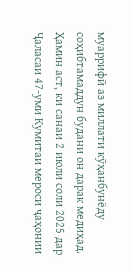муаррифӣ аз миллати кӯҳанбунёду соҳибтамаддун будани он дарак медиҳад. Ҳамин аст, ки санаи 2 июли соли 2025 дар Ҷаласаи 47-уми Кумитаи мероси ҷаҳонии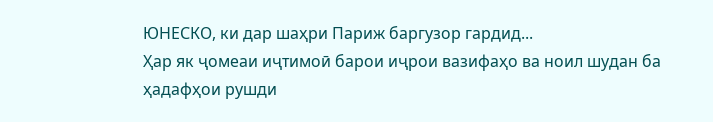ЮНЕСКО, ки дар шаҳри Париж баргузор гардид...
Ҳар як ҷомеаи иҷтимоӣ барои иҷрои вазифаҳо ва ноил шудан ба ҳадафҳои рушди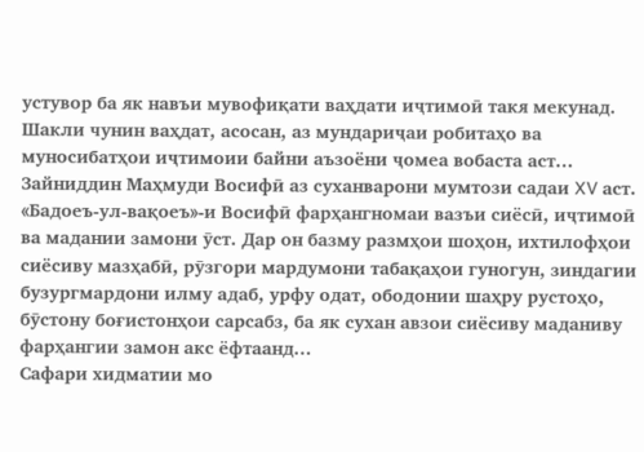устувор ба як навъи мувофиқати ваҳдати иҷтимоӣ такя мекунад. Шакли чунин ваҳдат, асосан, аз мундариҷаи робитаҳо ва муносибатҳои иҷтимоии байни аъзоёни ҷомеа вобаста аст...
Зайниддин Маҳмуди Восифӣ аз суханварони мумтози садаи XV аст. «Бадоеъ-ул-вақоеъ»-и Восифӣ фарҳангномаи вазъи сиёсӣ, иҷтимоӣ ва мадании замони ӯст. Дар он базму размҳои шоҳон, ихтилофҳои сиёсиву мазҳабӣ, рӯзгори мардумони табақаҳои гуногун, зиндагии бузургмардони илму адаб, урфу одат, ободонии шаҳру рустоҳо, бӯстону боғистонҳои сарсабз, ба як сухан авзои сиёсиву маданиву фарҳангии замон акс ёфтаанд...
Сафари хидматии мо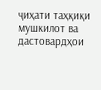ҷиҳати таҳқиқи мушкилот ва дастовардҳои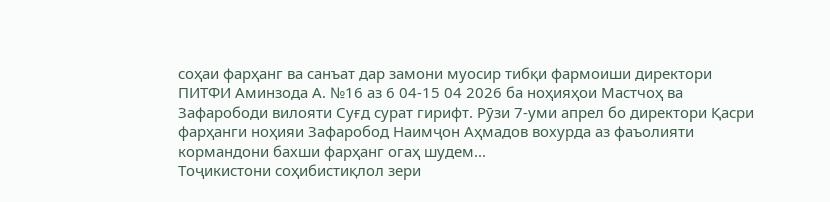соҳаи фарҳанг ва санъат дар замони муосир тибқи фармоиши директори ПИТФИ Аминзода А. №16 аз 6 04-15 04 2026 ба ноҳияҳои Мастчоҳ ва Зафарободи вилояти Суғд сурат гирифт. Рӯзи 7-уми апрел бо директори Қасри фарҳанги ноҳияи Зафаробод Наимҷон Аҳмадов вохурда аз фаъолияти кормандони бахши фарҳанг огаҳ шудем...
Тоҷикистони соҳибистиқлол зери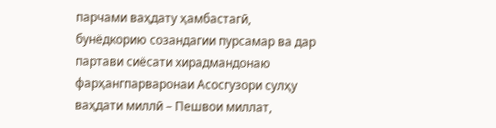парчами ваҳдату ҳамбастагӣ, бунёдкорию созандагии пурсамар ва дар партави сиёсати хирадмандонаю фарҳангпарваронаи Асосгузори сулҳу ваҳдати миллӣ – Пешвои миллат,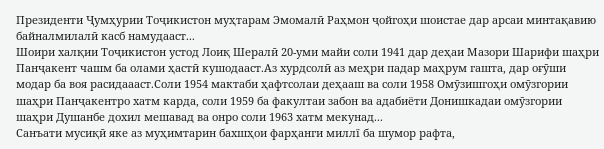Президенти Ҷумҳурии Тоҷикистон муҳтарам Эмомалӣ Раҳмон ҷойгоҳи шоистае дар арсаи минтақавию байналмилалӣ касб намудааст...
Шоири халқии Тоҷикистон устод Лоиқ Шералӣ 20-уми майи соли 1941 дар деҳаи Мазори Шарифи шаҳри Панҷакент чашм ба олами ҳастӣ кушодааст.Аз хурдсолӣ аз меҳри падар маҳрум гашта, дар оғӯши модар ба воя расидаааст.Соли 1954 мактаби ҳафтсолаи деҳааш ва соли 1958 Омӯзишгоҳи омӯзгории шаҳри Панҷакентро хатм карда, соли 1959 ба факултаи забон ва адабиёти Донишкадаи омӯзгории шаҳри Душанбе дохил мешавад ва онро соли 1963 хатм мекунад...
Санъати мусиқӣ яке аз муҳимтарин бахшҳои фарҳанги миллї ба шумор рафта,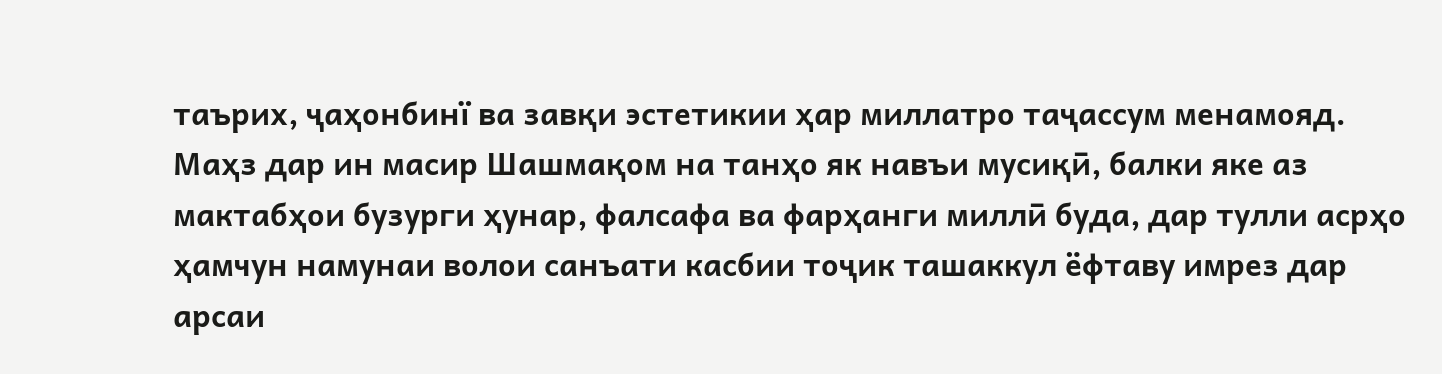таърих, ҷаҳонбинї ва завқи эстетикии ҳар миллатро таҷассум менамояд. Маҳз дар ин масир Шашмақом на танҳо як навъи мусиқӣ, балки яке аз мактабҳои бузурги ҳунар, фалсафа ва фарҳанги миллӣ буда, дар тулли асрҳо ҳамчун намунаи волои санъати касбии тоҷик ташаккул ёфтаву имрeз дар арсаи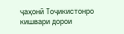ҷаҳонӣ Тоҷикистонро кишвари дорои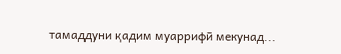тамаддуни қадим муаррифӣ мекунад...